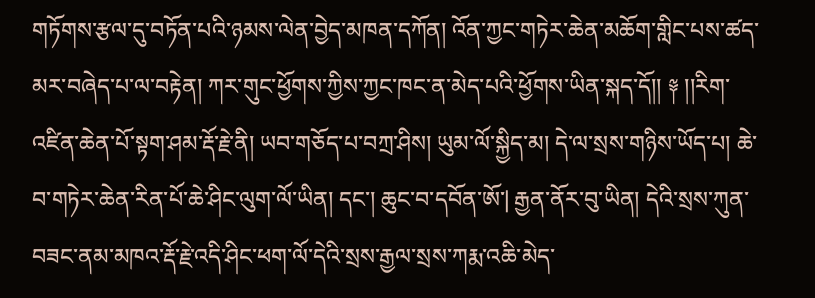གཏོགས་རྩལ་དུ་བཏོན་པའི་ཉམས་ལེན་བྱེད་མཁན་དཀོན། འོན་ཀྱང་གཏེར་ཆེན་མཆོག་གླིང་པས་ཚད་མར་བཞེད་པ་ལ་བརྟེན། ཀར་གུང་ཕྱོགས་ཀྱིས་ཀྱང་ཁང་ན་མེད་པའི་ཕྱོགས་ཡིན་སྐད་དོ།། ༈ །།རིག་འཛིན་ཆེན་པོ་སྟག་ཤམ་རྡོ་རྗེ་ནི། ཡབ་གཅོད་པ་བཀྲ་ཤིས། ཡུམ་ལོ་སྐྱིད་མ། དེ་ལ་སྲས་གཉིས་ཡོད་པ། ཆེ་བ་གཏེར་ཆེན་རིན་པོ་ཆེ་ཤིང་ལུག་ལོ་ཡིན། དང་། ཆུང་བ་དབོན་ཨོ་| རྒྱན་ནོར་བུ་ཡིན། དེའི་སྲས་ཀུན་བཟང་ནམ་མཁའ་རྡོ་རྗེ་འདི་ཤིང་ཕག་ལོ་དེའི་སྲས་རྒྱལ་སྲས་ཀརྨ་འཆི་མེད་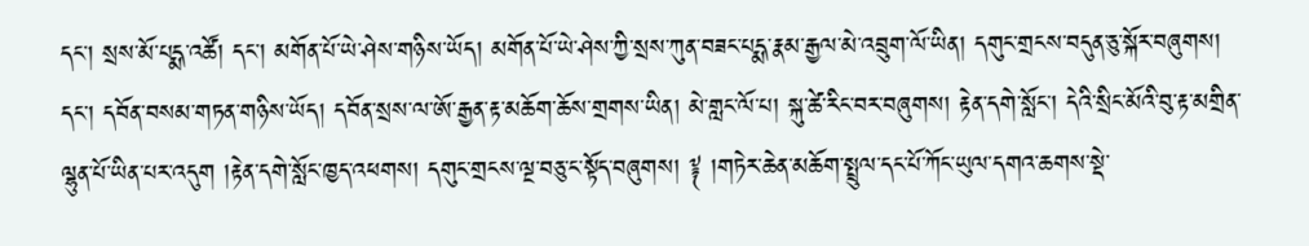དང་། སྲས་མོ་པདྨ་འཚོ། དང་། མགོན་པོ་ཡེ་ཤེས་གཉིས་ཡོད། མགོན་པོ་ཡེ་ཤེས་ཀྱི་སྲས་ཀུན་བཟང་པདྨ་རྣམ་རྒྱལ་མེ་འབྲུག་ལོ་ཡིན། དགུང་གྲངས་བདུན་ཅུ་སྐོར་བཞུགས། དང་། དབོན་བསམ་གཏན་གཉིས་ཡོད། དབོན་སྲས་ལ་ཨོ་རྒྱན་རྟ་མཆོག་ཆོས་གྲགས་ཡིན། མེ་གླང་ལོ་པ། སྐུ་ཚེ་རིང་བར་བཞུགས། རྟེན་དགེ་སློང་། དེའི་སྲིང་མོའི་བུ་རྟ་མགྲིན་ལྷུན་པོ་ཡིན་པར་འདུག །རྟེན་དགེ་སློང་ཁྱད་འཕགས། དགུང་གྲངས་ལྔ་བཅུ་ང་སྟོད་བཞུགས། ༈ །གཏེར་ཆེན་མཆོག་སྤྲུལ་དང་པོ་ཀོང་ཡུལ་དགའ་ཆགས་སྡེ་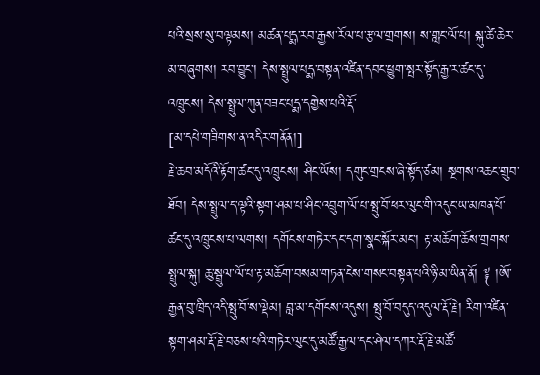པའི་སྲས་སུ་བལྟམས། མཚན་པདྨ་རབ་རྒྱས་རོལ་པ་རྩལ་གྲགས། ས་གླང་ལོ་པ། སྐུ་ཚེ་ཆེར་མ་བཞུགས། རབ་བྱུང་། དེས་སྤྲུལ་པདྨ་བསྟན་འཛིན་དབང་ཕྱུག་སྤར་སྟོད་རྒྱ་ར་ཚང་དུ་འཁྲུངས། དེས་སྤྲུལ་ཀུན་བཟང་པདྨ་དགྱེས་པའི་རྡོ་
[མ་དཔེ་གཟིགས་ན་འདིར་གནོན།]
རྗེ་ཆབ་མདོའི་རྟོག་ཚང་དུ་འཁྲུངས། ཤིང་ཡོས། དགུང་གྲངས་ཞེ་སྟོད་ཙམ། སྔགས་འཆང་གྲུབ་ཐོབ། དེས་སྤྲུལ་ད་ལྟའི་སྟག་ཤམ་པ་ཤིང་འབྲུག་ལོ་པ་སྤུ་བོ་ཕར་ལུང་གི་འདུང་ཡ་མཁན་པོ་ཚང་དུ་འཁྲུངས་པ་ལགས། དགོངས་གཏེར་དང་དག་སྣང་སྐོར་མང་། རྟ་མཆོག་ཆོས་གྲགས་སྤྲུལ་སྐུ། ཆུ་སྦྲུལ་ལོ་པ་རྟ་མཆོག་བསམ་གཏན་ངེས་གསང་བསྟན་པའི་ཉི་མ་ཡིན་ནོ། ༈ །ཨོ་རྒྱན་བུ་ཁྲིད་འདི་སྤུ་བོ་ས་ལྡེམ། བླ་མ་དགོངས་འདུས། སྤུ་བོ་བདུད་འདུལ་རྡོ་རྗེ། རིག་འཛིན་སྟག་ཤམ་རྡོ་རྗེ་བཅས་པའི་གཏེར་ལུང་དུ་མཚོ་རྒྱལ་དང་ཤེལ་དཀར་རྡོ་རྗེ་མཚོ་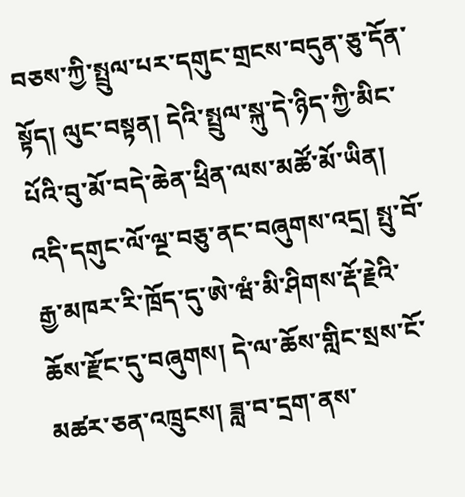བཅས་ཀྱི་སྤྲུལ་པར་དགུང་གྲངས་བདུན་ཅུ་དོན་སྟོད། ལུང་བསྟན། དེའི་སྤྲུལ་སྐུ་དེ་ཉིད་ཀྱི་མིང་པོའི་བུ་མོ་བདེ་ཆེན་ཕྲིན་ལས་མཚོ་མོ་ཡིན། འདི་དགུང་ལོ་ལྔ་བཅུ་ནང་བཞུགས་འདྲ། སྤུ་བོ་རྒྱ་མཁར་རི་ཁྲོད་དུ་ཨེ་ཝཾ་མི་ཤིགས་རྡོ་རྗེའི་ཆོས་རྫོང་དུ་བཞུགས། དེ་ལ་ཆོས་གླིང་སྲས་ངོ་མཚར་ཅན་འཁྲུངས། ཟླ་བ་དྲག་ནས་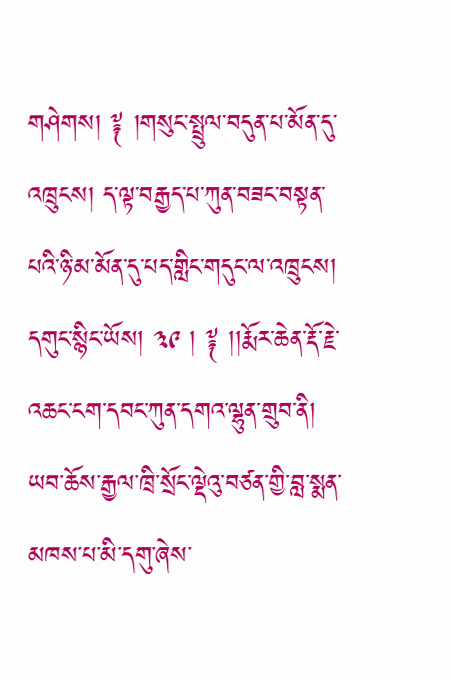གཤེགས། ༈ །གསུང་སྤྲུལ་བདུན་པ་མོན་དུ་འཁྲུངས། ད་ལྟ་བརྒྱད་པ་ཀུན་བཟང་བསྟན་པའི་ཉི་མ་མོན་དུ་པད་གླིང་གདུང་ལ་འཁྲུངས། དགུང་སྙིང་ཡོས། ༣༩ ། ༈ །།རྨོར་ཆེན་རྡོ་རྗེ་འཆང་ངག་དབང་ཀུན་དགའ་ལྷུན་གྲུབ་ནི། ཡབ་ཆོས་རྒྱལ་ཁྲི་སྲོང་ལྡེའུ་བཙན་གྱི་བླ་སྨན་མཁས་པ་མི་དགུ་ཞེས་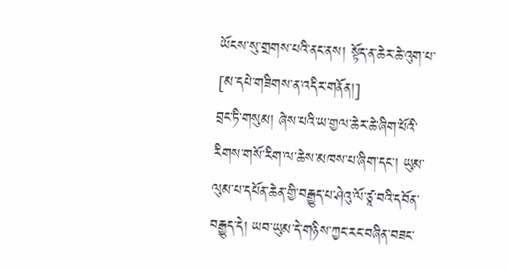ཡོངས་སུ་གྲགས་པའི་ནང་ནས། སྟོད་ན་ཆེར་ཆེ་འུག་པ་
[མ་དཔེ་གཟིགས་ན་འདིར་གནོན།]
བྲང་ཏི་གསུམ། ཞེས་པའི་ཡ་གྱལ་ཆེར་ཆེ་ཞིག་པོའི་རིགས་གསོ་རིག་ལ་ཆེས་མཁས་པ་ཞིག་དང་། ཡུམ་ལུམ་པ་དཔོན་ཆེན་གྱི་བརྒྱུད་པ་ཤེའུ་ལོ་ཙཱ་བའི་དབོན་བརྒྱུད་དེ། ཡབ་ཡུམ་དེ་གཉིས་ཀྱང་རང་བཞིན་བཟང་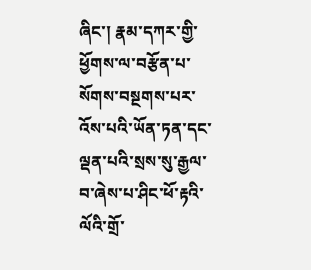ཞིང་། རྣམ་དཀར་གྱི་ཕྱོགས་ལ་བརྩོན་པ་སོགས་བསྔགས་པར་འོས་པའི་ཡོན་ཏན་དང་ལྡན་པའི་སྲས་སུ་རྒྱལ་བ་ཞེས་པ་ཤིང་ཕོ་རྟའི་ལོའི་གྲོ་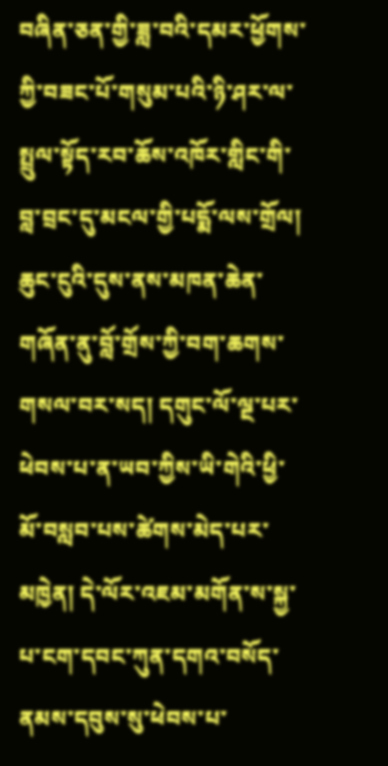བཞིན་ཅན་གྱི་ཟླ་བའི་དམར་ཕྱོགས་ཀྱི་བཟང་པོ་གསུམ་པའི་ཉི་ཤར་ལ་སྤྲུལ་སྟོད་རབ་ཆོས་འཁོར་གླིང་གི་བླ་བྲང་དུ་མངལ་གྱི་པདྨོ་ལས་གྲོལ། ཆུང་ངུའི་དུས་ནས་མཁན་ཆེན་གཞོན་ནུ་བློ་གྲོས་ཀྱི་བག་ཆགས་གསལ་བར་སད། དགུང་ལོ་ལྔ་པར་ཕེབས་པ་ན་ཡབ་ཀྱིས་ཡི་གེའི་ཕྱི་མོ་བསླབ་པས་ཚེགས་མེད་པར་མཁྱེན། དེ་ལོར་འཇམ་མགོན་ས་སྐྱ་པ་ངག་དབང་ཀུན་དགའ་བསོད་ནམས་དབུས་སུ་ཕེབས་པ་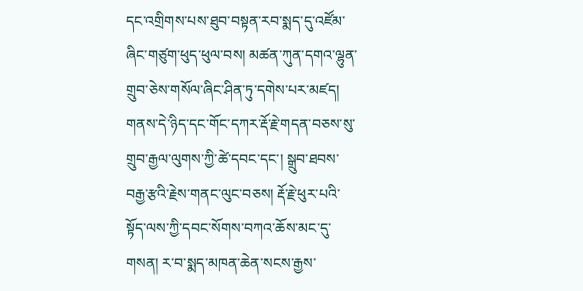དང་འགྲིགས་པས་ཐུབ་བསྟན་རབ་སྨད་དུ་འཛོམ་ཞིང་གཙུག་ཕུད་ཕུལ་བས། མཚན་ཀུན་དགའ་ལྷུན་གྲུབ་ཅེས་གསོལ་ཞིང་ཤིན་ཏུ་དགེས་པར་མཛད། གནས་དེ་ཉིད་དང་གོང་དཀར་རྡོ་རྗེ་གདན་བཅས་སུ་གྲུབ་རྒྱལ་ལུགས་ཀྱི་ཚེ་དབང་དང་། སྒྲུབ་ཐབས་བརྒྱ་རྩའི་རྗེས་གནང་ལུང་བཅས། རྡོ་རྗེ་ཕུར་པའི་སྟོད་ལས་ཀྱི་དབང་སོགས་བཀའ་ཆོས་མང་དུ་གསན། ར་བ་སྨད་མཁན་ཆེན་སངས་རྒྱས་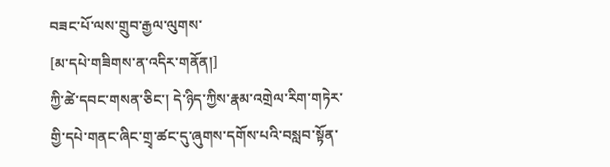བཟང་པོ་ལས་གྲུབ་རྒྱལ་ལུགས་
[མ་དཔེ་གཟིགས་ན་འདིར་གནོན།]
ཀྱི་ཚེ་དབང་གསན་ཅིང་། དེ་ཉིད་ཀྱིས་རྣམ་འགྲེལ་རིག་གཏེར་གྱི་དཔེ་གནང་ཞིང་གྲྭ་ཚང་དུ་ཞུགས་དགོས་པའི་བསླབ་སྟོན་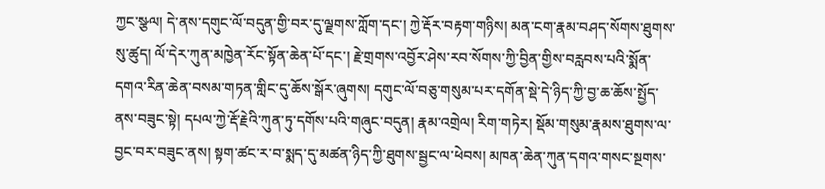ཀྱང་སྩལ། དེ་ནས་དགུང་ལོ་བདུན་གྱི་བར་དུ་ལྗགས་ཀློག་དང་། ཀྱེ་རྡོར་བརྟག་གཉིས། མན་ངག་རྣམ་བཤད་སོགས་ཐུགས་སུ་ཚུད། ལོ་དེར་ཀུན་མཁྱེན་རོང་སྟོན་ཆེན་པོ་དང་། རྗེ་གྲགས་འབྱོར་ཤེས་རབ་སོགས་ཀྱི་བྱིན་གྱིས་བརླབས་པའི་སྨོན་དགའ་རིན་ཆེན་བསམ་གཏན་གླིང་དུ་ཆོས་སྒོར་ཞུགས། དགུང་ལོ་བཅུ་གསུམ་པར་དགོན་སྡེ་དེ་ཉིད་ཀྱི་བྱ་ཆ་ཆོས་སྤྱོད་ནས་བཟུང་སྟེ། དཔལ་ཀྱེ་རྡོ་རྗེའི་ཀུན་ཏུ་དགོས་པའི་གཞུང་བདུན། རྣམ་འགྲེལ། རིག་གཏེར། སྡོམ་གསུམ་རྣམས་ཐུགས་ལ་བྱང་བར་བཟུང་ནས། སྟག་ཚང་ར་བ་སྨད་དུ་མཚན་ཉིད་ཀྱི་ཐུགས་སྦྱང་ལ་ཕེབས། མཁན་ཆེན་ཀུན་དགའ་གསང་སྔགས་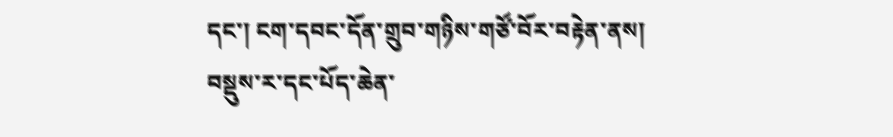དང་། ངག་དབང་དོན་གྲུབ་གཉིས་གཙོ་བོར་བརྟེན་ནས། བསྡུས་ར་དང་པོད་ཆེན་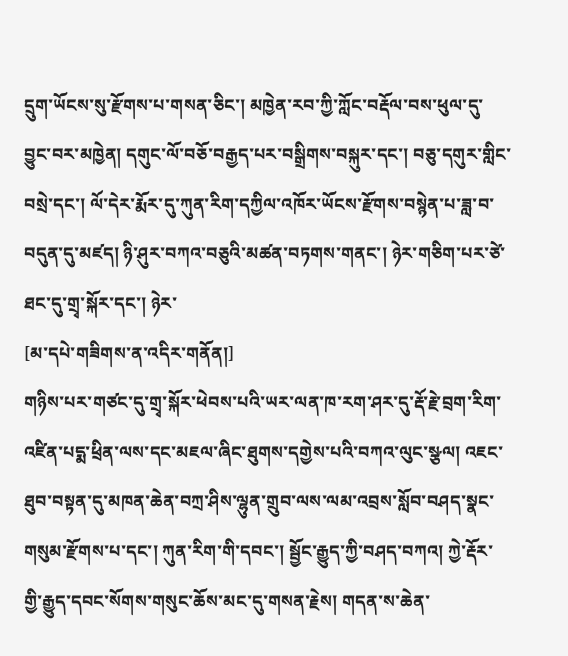དྲུག་ཡོངས་སུ་རྫོགས་པ་གསན་ཅིང་། མཁྱེན་རབ་ཀྱི་ཀློང་བརྡོལ་བས་ཕུལ་དུ་བྱུང་བར་མཁྱེན། དགུང་ལོ་བཅོ་བརྒྱད་པར་བསྒྲིགས་བསྐུར་དང་། བཅུ་དགུར་གླིང་བསྲེ་དང་། ལོ་དེར་རྨོར་དུ་ཀུན་རིག་དཀྱིལ་འཁོར་ཡོངས་རྫོགས་བསྙེན་པ་ཟླ་བ་བདུན་དུ་མཛད། ཉི་ཤུར་བཀའ་བཅུའི་མཚན་བཏགས་གནང་། ཉེར་གཅིག་པར་ཙེ་ཐང་དུ་གྲྭ་སྐོར་དང་། ཉེར་
[མ་དཔེ་གཟིགས་ན་འདིར་གནོན།]
གཉིས་པར་གཙང་དུ་གྲྭ་སྐོར་ཕེབས་པའི་ཡར་ལན་ཁ་རག་ཤར་དུ་རྡོ་རྗེ་བྲག་རིག་འཛིན་པདྨ་ཕྲིན་ལས་དང་མཇལ་ཞིང་ཐུགས་དགྱེས་པའི་བཀའ་ལུང་སྩལ། འཇང་ཐུབ་བསྟན་དུ་མཁན་ཆེན་བཀྲ་ཤིས་ལྷུན་གྲུབ་ལས་ལམ་འབྲས་སློབ་བཤད་སྣང་གསུམ་རྫོགས་པ་དང་། ཀུན་རིག་གི་དབང་། སྦྱོང་རྒྱུད་ཀྱི་བཤད་བཀའ། ཀྱེ་རྡོར་གྱི་རྒྱུད་དབང་སོགས་གསུང་ཆོས་མང་དུ་གསན་རྗེས། གདན་ས་ཆེན་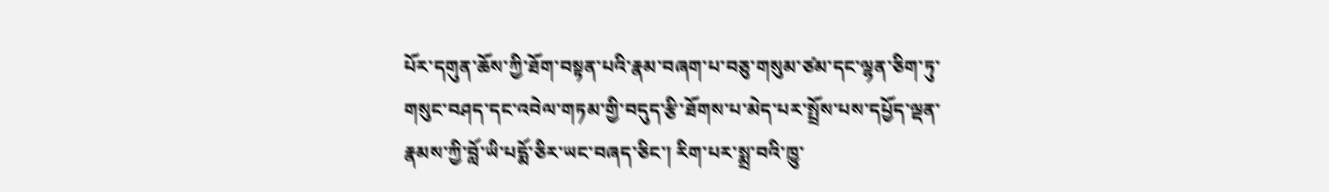པོར་དགུན་ཆོས་ཀྱི་ཐོག་བསྟན་པའི་རྣམ་བཞག་པ་བཅུ་གསུམ་ཙམ་དང་ལྷན་ཅིག་ཏུ་གསུང་བཤད་དང་འབེལ་གཏམ་གྱི་བདུད་རྩི་ཐོགས་པ་མེད་པར་སྤྲོས་པས་དཔྱོད་ལྡན་རྣམས་ཀྱི་བློ་ཡི་པདྨོ་ཅིར་ཡང་བཞད་ཅིང་། རིག་པར་སྨྲ་བའི་ཁྱུ་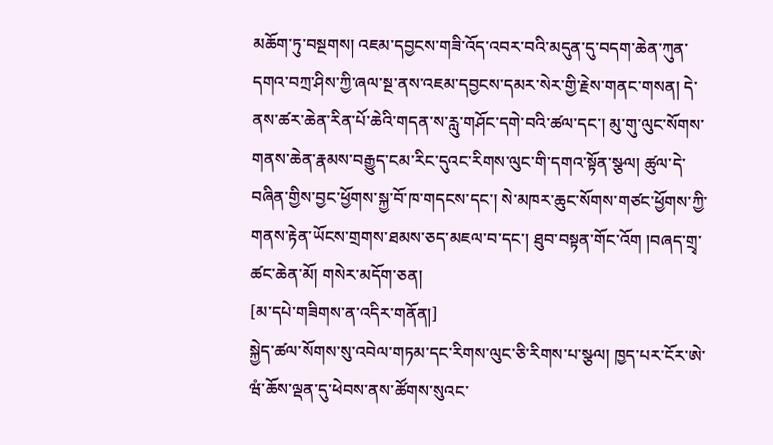མཆོག་ཏུ་བསྔགས། འཇམ་དབྱངས་གཟི་འོད་འབར་བའི་མདུན་དུ་བདག་ཆེན་ཀུན་དགའ་བཀྲ་ཤིས་ཀྱི་ཞལ་སྔ་ནས་འཇམ་དབྱངས་དམར་སེར་གྱི་རྗེས་གནང་གསན། དེ་ནས་ཚར་ཆེན་རིན་པོ་ཆེའི་གདན་ས་རླུ་གཤོང་དགེ་བའི་ཚལ་དང་། མུ་གུ་ལུང་སོགས་གནས་ཆེན་རྣམས་བརྒྱུད་ངམ་རིང་དུའང་རིགས་ལུང་གི་དགའ་སྟོན་སྩལ། ཚུལ་དེ་བཞིན་གྱིས་བྱང་ཕྱོགས་སྐྱ་བོ་ཁ་གདངས་དང་། སེ་མཁར་ཆུང་སོགས་གཙང་ཕྱོགས་ཀྱི་གནས་རྟེན་ཡོངས་གྲགས་ཐམས་ཅད་མཇལ་བ་དང་། ཐུབ་བསྟན་གོང་འོག །བཞད་གྲྭ་ཚང་ཆེན་མོ། གསེར་མདོག་ཅན།
[མ་དཔེ་གཟིགས་ན་འདིར་གནོན།]
སྐྱེད་ཚལ་སོགས་སུ་འབེལ་གཏམ་དང་རིགས་ལུང་ཅི་རིགས་པ་སྩལ། ཁྱད་པར་ངོར་ཨེ་ཝཾ་ཆོས་ལྡན་དུ་ཕེབས་ནས་ཚོགས་སུའང་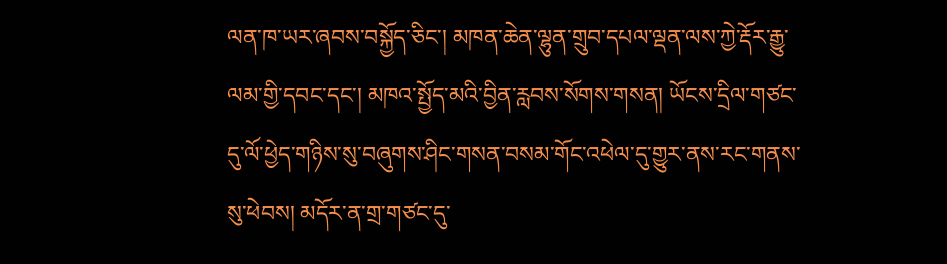ལན་ཁ་ཡར་ཞབས་བསྐྱོད་ཅིང་། མཁན་ཆེན་ལྷུན་གྲུབ་དཔལ་ལྡན་ལས་ཀྱེ་རྡོར་རྒྱུ་ལམ་གྱི་དབང་དང་། མཁའ་སྤྱོད་མའི་བྱིན་རླབས་སོགས་གསན། ཡོངས་དྲིལ་གཙང་དུ་ལོ་ཕྱེད་གཉིས་སུ་བཞུགས་ཤིང་གསན་བསམ་གོང་འཕེལ་དུ་གྱུར་ནས་རང་གནས་སུ་ཕེབས། མདོར་ན་གྲ་གཙང་དུ་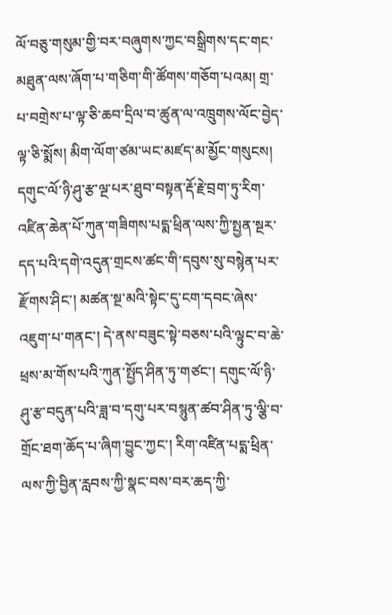ལོ་བཅུ་གསུམ་གྱི་བར་བཞུགས་ཀྱང་བསྒྲིགས་དང་གང་མཐུན་ལས་ཞོག་པ་གཅིག་གི་ཚོགས་གཅོག་པའམ། གྲ་པ་བགྲེས་པ་ལྟ་ཅི་ཆབ་དྲིལ་བ་ཚུན་ལ་འཁྲུགས་ལོང་བྱེད་ལྟ་ཅི་སྨོས། མིག་ལོག་ཙམ་ཡང་མཛད་མ་མྱོང་གསུངས། དགུང་ལོ་ཉི་ཤུ་རྩ་ལྔ་པར་ཐུབ་བསྟན་རྡོ་རྗེ་བྲག་ཏུ་རིག་འཛིན་ཆེན་པོ་ཀུན་གཟིགས་པདྨ་ཕྲིན་ལས་ཀྱི་སྤྱན་སྔར་དད་པའི་དགེ་འདུན་གྲངས་ཚང་གི་དབུས་སུ་བསྙེན་པར་རྫོགས་ཤིང་། མཚན་སྔ་མའི་སྟེང་དུ་ངག་དབང་ཞེས་འཇུག་པ་གནང་། དེ་ནས་བཟུང་སྟེ་བཅས་པའི་ལྟུང་བ་ཆེ་ཕྲས་མ་གོས་པའི་ཀུན་སྤྱོད་ཤིན་ཏུ་གཙང་། དགུང་ལོ་ཉི་ཤུ་རྩ་བདུན་པའི་ཟླ་བ་དགུ་པར་བསྙུན་ཚབ་ཤིན་ཏུ་ལྕི་བ་གྲོང་ཐག་ཆོད་པ་ཞིག་བྱུང་ཀྱང་། རིག་འཛིན་པདྨ་ཕྲིན་ལས་ཀྱི་བྱིན་རླབས་ཀྱི་སྣང་བས་བར་ཆད་ཀྱི་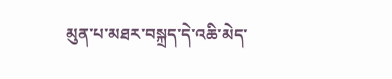མུན་པ་མཐར་བསྐྲད་དེ་འཆི་མེད་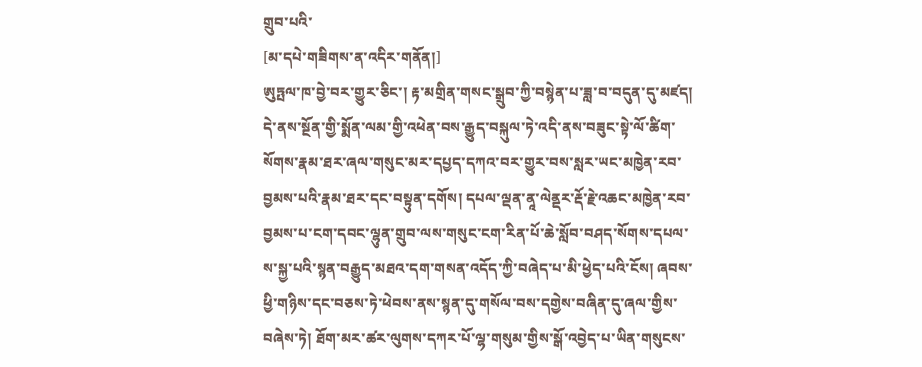གྲུབ་པའི་
[མ་དཔེ་གཟིགས་ན་འདིར་གནོན།]
ཨུཏྤལ་ཁ་བྱེ་བར་གྱུར་ཅིང་། རྟ་མགྲིན་གསང་སྒྲུབ་ཀྱི་བསྙེན་པ་ཟླ་བ་བདུན་དུ་མཛད། དེ་ནས་སྔོན་གྱི་སྨོན་ལམ་གྱི་འཕེན་བས་རྒྱུད་བསྐུལ་ཏེ་འདི་ནས་བཟུང་སྟེ་ལོ་ཚིག་སོགས་རྣམ་ཐར་ཞལ་གསུང་མར་དཔྱད་དཀའ་བར་གྱུར་བས་སླར་ཡང་མཁྱེན་རབ་བྱམས་པའི་རྣམ་ཐར་དང་བསྟུན་དགོས། དཔལ་ལྡན་ནཱ་ལེནྡར་རྡོ་རྗེ་འཆང་མཁྱེན་རབ་བྱམས་པ་ངག་དབང་ལྷུན་གྲུབ་ལས་གསུང་ངག་རིན་པོ་ཆེ་སློབ་བཤད་སོགས་དཔལ་ས་སྐྱ་པའི་སྙན་བརྒྱུད་མཐའ་དག་གསན་འདོད་ཀྱི་བཞེད་པ་མི་ཕྱེད་པའི་ངོས། ཞབས་ཕྱི་གཉིས་དང་བཅས་ཏེ་ཕེབས་ནས་སྙན་དུ་གསོལ་བས་དགྱེས་བཞིན་དུ་ཞལ་གྱིས་བཞེས་ཏེ། ཐོག་མར་ཚར་ལུགས་དཀར་པོ་ལྷ་གསུམ་གྱིས་སྒོ་འབྱེད་པ་ཡིན་གསུངས་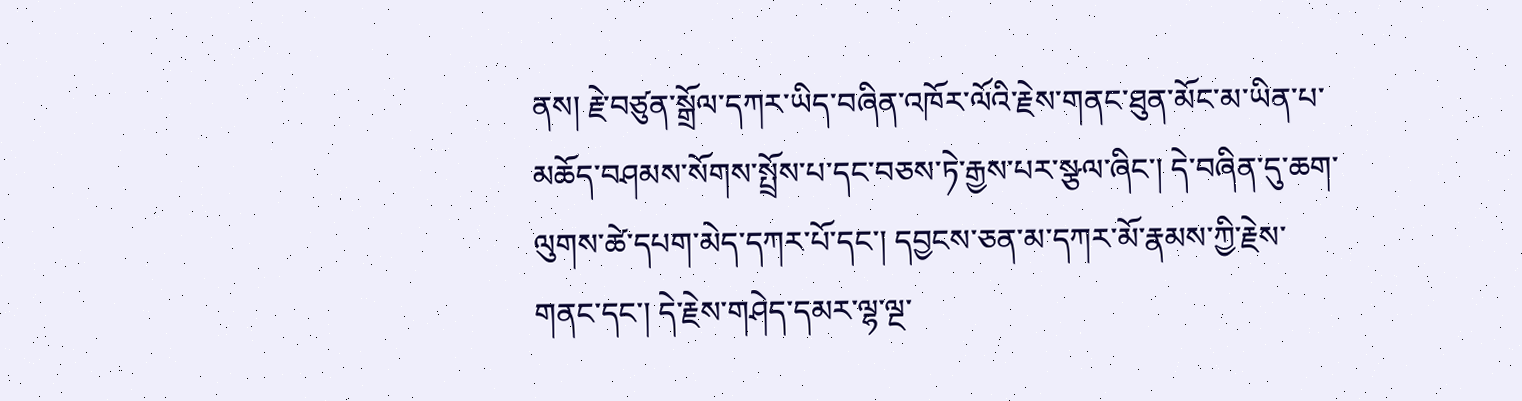ནས། རྗེ་བཙུན་སྒྲོལ་དཀར་ཡིད་བཞིན་འཁོར་ལོའི་རྗེས་གནང་ཐུན་མོང་མ་ཡིན་པ་མཆོད་བཤམས་སོགས་སྤྲོས་པ་དང་བཅས་ཏེ་རྒྱས་པར་སྩལ་ཞིང་། དེ་བཞིན་དུ་ཆག་ལུགས་ཚེ་དཔག་མེད་དཀར་པོ་དང་། དབྱངས་ཅན་མ་དཀར་མོ་རྣམས་ཀྱི་རྗེས་གནང་དང་། དེ་རྗེས་གཤེད་དམར་ལྷ་ལྔ་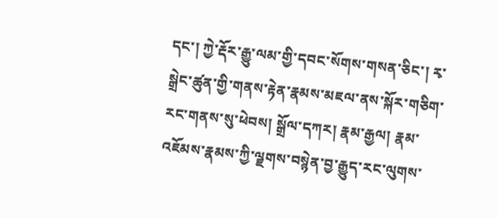དང་། ཀྱེ་རྡོར་རྒྱུ་ལམ་གྱི་དབང་སོགས་གསན་ཅིང་། རྭ་སྒྲེང་ཚུན་གྱི་གནས་རྟེན་རྣམས་མཇལ་ནས་སྐོར་གཅིག་རང་གནས་སུ་ཕེབས། སྒྲོལ་དཀར། རྣམ་རྒྱལ། རྣམ་འཇོམས་རྣམས་ཀྱི་ལྗགས་བསྙེན་བྱ་རྒྱུད་རང་ལུགས་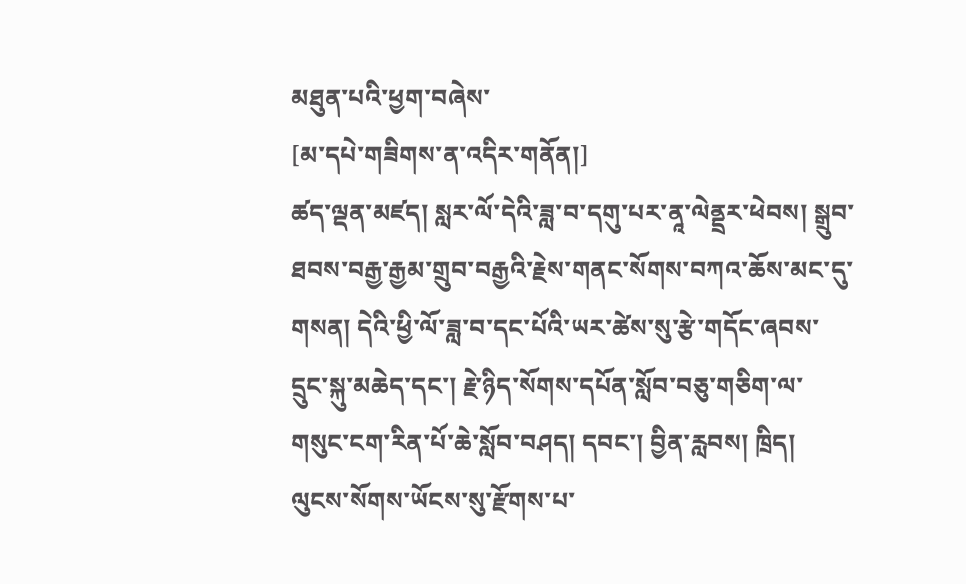མཐུན་པའི་ཕྱག་བཞེས་
[མ་དཔེ་གཟིགས་ན་འདིར་གནོན།]
ཚད་ལྡན་མཛད། སླར་ལོ་དེའི་ཟླ་བ་དགུ་པར་ནཱ་ལེནྡྲར་ཕེབས། སྒྲུབ་ཐབས་བརྒྱ་རྒྱམ་གྲུབ་བརྒྱའི་རྗེས་གནང་སོགས་བཀའ་ཆོས་མང་དུ་གསན། དེའི་ཕྱི་ལོ་ཟླ་བ་དང་པོའི་ཡར་ཚེས་སུ་རྩེ་གདོང་ཞབས་དྲུང་སྐུ་མཆེད་དང་། རྗེ་ཉིད་སོགས་དཔོན་སློབ་བཅུ་གཅིག་ལ་གསུང་ངག་རིན་པོ་ཆེ་སློབ་བཤད། དབང་། བྱིན་རླབས། ཁྲིད། ལུངས་སོགས་ཡོངས་སུ་རྫོགས་པ་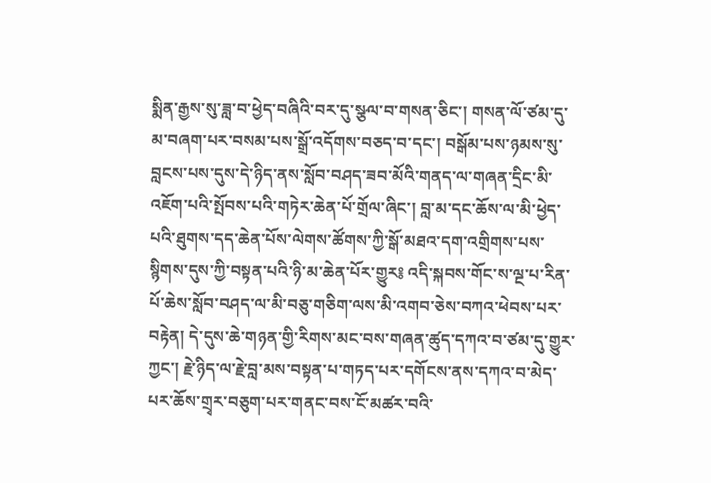སྨིན་རྒྱས་སུ་ཟླ་བ་ཕྱེད་བཞིའི་བར་དུ་སྩལ་བ་གསན་ཅིང་། གསན་ལོ་ཙམ་དུ་མ་བཞག་པར་བསམ་པས་སྒྲོ་འདོགས་བཅད་བ་དང་། བསྒོམ་པས་ཉམས་སུ་བླངས་པས་དུས་དེ་ཉིད་ནས་སློབ་བཤད་ཟབ་མོའི་གནད་ལ་གཞན་དྲིང་མི་འཇོག་པའི་སྤོབས་པའི་གཏེར་ཆེན་པོ་གྲོལ་ཞིང་། བླ་མ་དང་ཆོས་ལ་མི་ཕྱེད་པའི་ཐུགས་དད་ཆེན་པོས་ལེགས་ཚོགས་ཀྱི་སྒོ་མཐའ་དག་འགྲིགས་པས་སྙིགས་དུས་ཀྱི་བསྟན་པའི་ཉི་མ་ཆེན་པོར་གྱུར༔ འདི་སྐབས་གོང་ས་ལྔ་པ་རིན་པོ་ཆེས་སློབ་བཤད་ལ་མི་བཅུ་གཅིག་ལས་མི་འགབ་ཅེས་བཀའ་ཕེབས་པར་བརྟེན། དེ་དུས་ཆེ་གཉན་གྱི་རིགས་མང་བས་གཞན་ཚུད་དཀའ་བ་ཙམ་དུ་གྱུར་ཀྱང་། རྗེ་ཉིད་ལ་རྗེ་བླ་མས་བསྟན་པ་གཏད་པར་དགོངས་ནས་དཀའ་བ་མེད་པར་ཆོས་གྲྭར་བཅུག་པར་གནང་བས་ངོ་མཚར་བའི་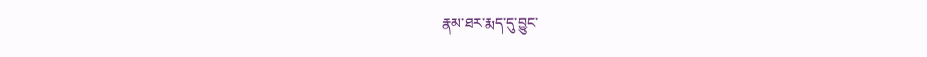རྣམ་ཐར་རྨད་དུ་བྱུང་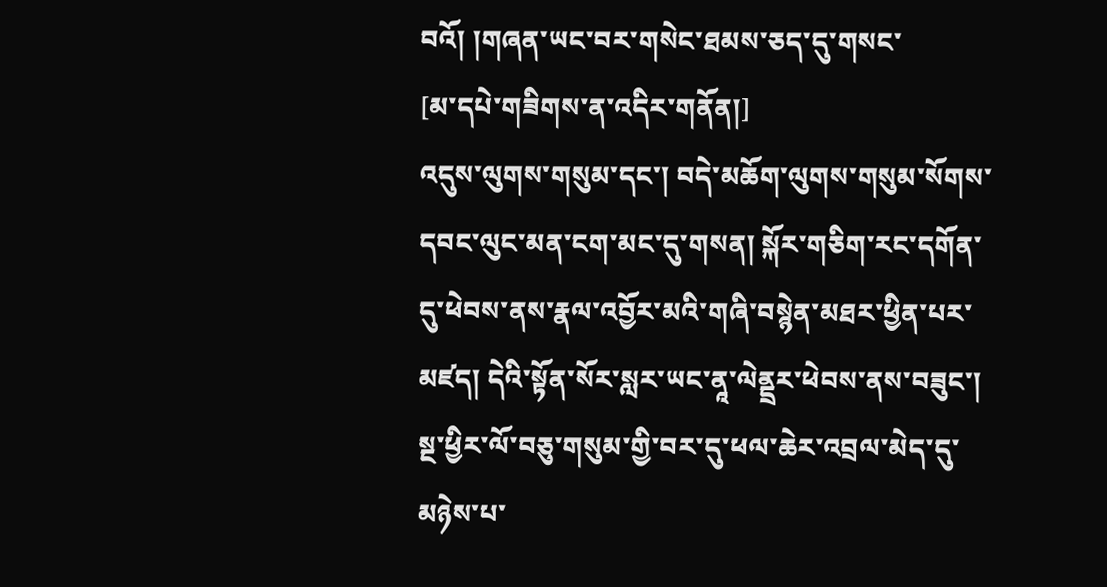བའོ། །གཞན་ཡང་བར་གསེང་ཐམས་ཅད་དུ་གསང་
[མ་དཔེ་གཟིགས་ན་འདིར་གནོན།]
འདུས་ལུགས་གསུམ་དང་། བདེ་མཆོག་ལུགས་གསུམ་སོགས་དབང་ལུང་མན་ངག་མང་དུ་གསན། སྐོར་གཅིག་རང་དགོན་དུ་ཕེབས་ནས་རྣལ་འབྱོར་མའི་གཞི་བསྙེན་མཐར་ཕྱིན་པར་མཛད། དེའི་སྟོན་སོར་སླར་ཡང་ནཱ་ལེནྡྲར་ཕེབས་ནས་བཟུང་། སྔ་ཕྱིར་ལོ་བཅུ་གསུམ་གྱི་བར་དུ་ཕལ་ཆེར་འབྲལ་མེད་དུ་མཉེས་པ་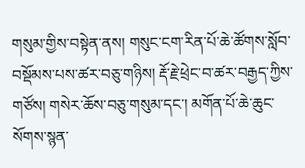གསུམ་གྱིས་བསྟེན་ནས། གསུང་ངག་རིན་པོ་ཆེ་ཚོགས་སློབ་བསྡོམས་པས་ཚར་བཅུ་གཉིས། རྡོ་རྗེ་ཕྲེང་བ་ཚར་བརྒྱད་ཀྱིས་གཙོས། གསེར་ཆོས་བཅུ་གསུམ་དང་། མགོན་པོ་ཆེ་ཆུང་སོགས་སྙན་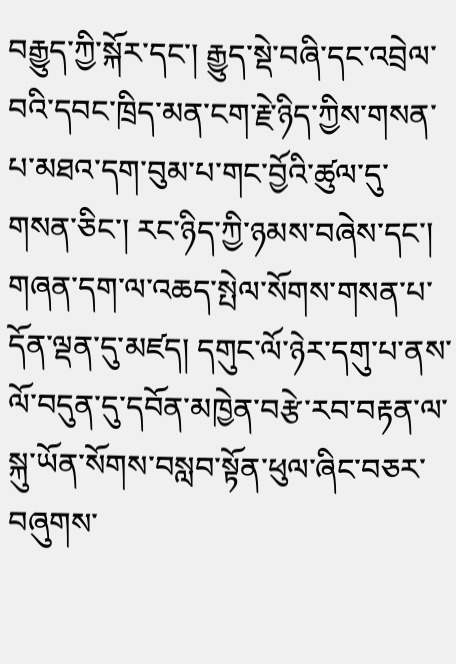བརྒྱུད་ཀྱི་སྐོར་དང་། རྒྱུད་སྡེ་བཞི་དང་འབྲེལ་བའི་དབང་ཁྲིད་མན་ངག་རྗེ་ཉིད་ཀྱིས་གསན་པ་མཐའ་དག་བུམ་པ་གང་བྱོའི་ཚུལ་དུ་གསན་ཅིང་། རང་ཉིད་ཀྱི་ཉམས་བཞེས་དང་། གཞན་དག་ལ་འཆད་སྤེལ་སོགས་གསན་པ་དོན་ལྡན་དུ་མཛད། དགུང་ལོ་ཉེར་དགུ་པ་ནས་ལོ་བདུན་དུ་དབོན་མཁྱེན་བརྩེ་རབ་བརྟན་ལ་སྐུ་ཡོན་སོགས་བསླབ་སྟོན་ཕུལ་ཞིང་བཅར་བཞུགས་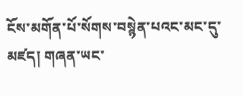ངོས་མགོན་པོ་སོགས་བསྙེན་པའང་མང་དུ་མཛད། གཞན་ཡང་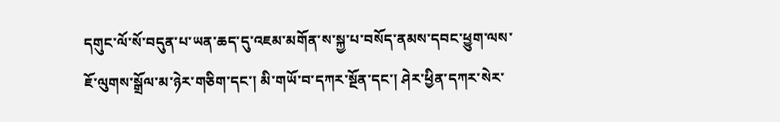དགུང་ལོ་སོ་བདུན་པ་ཡན་ཆད་དུ་འཇམ་མགོན་ས་སྐྱ་པ་བསོད་ནམས་དབང་ཕྱུག་ལས་ཇོ་ལུགས་སྒྲོལ་མ་ཉེར་གཅིག་དང་། མི་གཡོ་བ་དཀར་སྔོན་དང་། ཤེར་ཕྱིན་དཀར་སེར་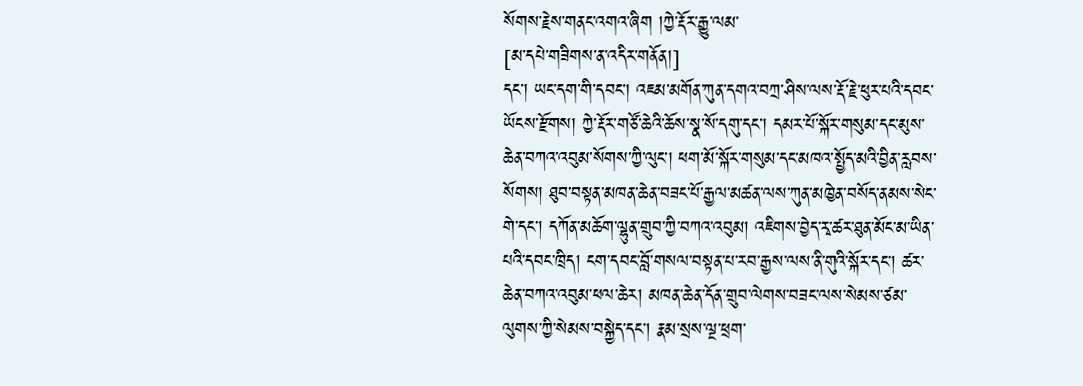སོགས་རྗེས་གནང་འགའ་ཞིག །ཀྱེ་རྡོར་རྒྱུ་ལམ་
[མ་དཔེ་གཟིགས་ན་འདིར་གནོན།]
དང་། ཡང་དག་གི་དབང་། འཇམ་མགོན་ཀུན་དགའ་བཀྲ་ཤིས་ལས་རྡོ་རྗེ་ཕུར་པའི་དབང་ཡོངས་རྫོགས། ཀྱེ་རྡོར་གཙོ་ཆེའི་ཆོས་སྣ་སོ་དགུ་དང་། དམར་པོ་སྐོར་གསུམ་དང་མུས་ཆེན་བཀའ་འབུམ་སོགས་ཀྱི་ལུང་། ཕག་མོ་སྐོར་གསུམ་དང་མཁའ་སྤྱོད་མའི་བྱིན་རླབས་སོགས། ཐུབ་བསྟན་མཁན་ཆེན་བཟང་པོ་རྒྱལ་མཚན་ལས་ཀུན་མཁྱེན་བསོད་ནམས་སེང་གེ་དང་། དཀོན་མཆོག་ལྷུན་གྲུབ་ཀྱི་བཀའ་འབུམ། འཇིགས་བྱེད་རྭ་ཚར་ཐུན་མོང་མ་ཡིན་པའི་དབང་ཁྲིད། ངག་དབང་བློ་གསལ་བསྟན་པ་རབ་རྒྱས་ལས་ནི་གུའི་སྐོར་དང་། ཚར་ཆེན་བཀའ་འབུམ་ཕལ་ཆེར། མཁན་ཆེན་དོན་གྲུབ་ལེགས་བཟང་ལས་སེམས་ཙམ་ལུགས་ཀྱི་སེམས་བསྐྱེད་དང་། རྣམ་སྲས་ལྔ་ཕྲག་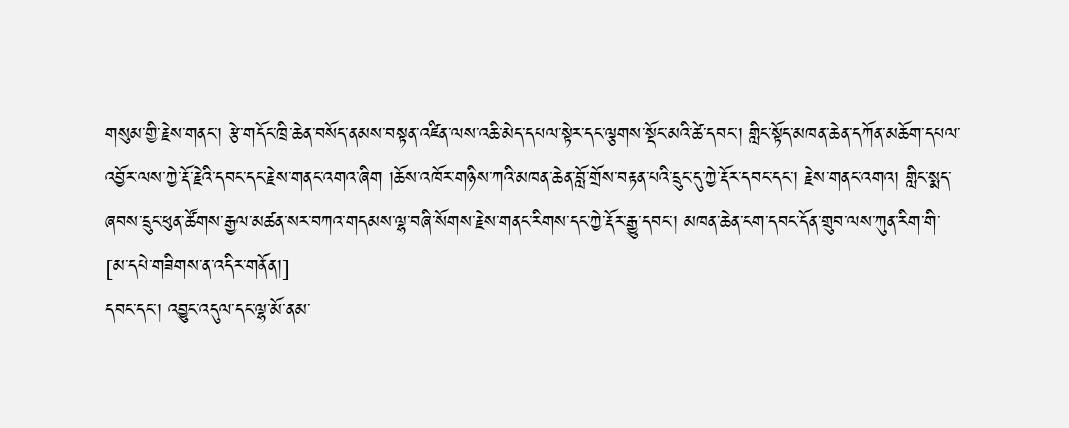གསུམ་གྱི་རྗེས་གནང་། རྩེ་གདོང་ཁྲི་ཆེན་བསོད་ནམས་བསྟན་འཛིན་ལས་འཆི་མེད་དཔལ་སྟེར་དང་ལྕགས་སྡོང་མའི་ཚེ་དབང་། གླིང་སྟོད་མཁན་ཆེན་དཀོན་མཆོག་དཔལ་འབྱོར་ལས་ཀྱེ་རྡོ་རྗེའི་དབང་དང་རྗེས་གནང་འགའ་ཞིག །ཆོས་འཁོར་གཉིས་ཀའི་མཁན་ཆེན་བློ་གྲོས་བརྟན་པའི་དྲུང་དུ་ཀྱེ་རྡོར་དབང་དང་། རྗེས་གནང་འགའ། གླིང་སྨད་ཞབས་དྲུང་ཕུན་ཚོགས་རྒྱལ་མཚན་སར་བཀའ་གདམས་ལྷ་བཞི་སོགས་རྗེས་གནང་རིགས་དང་ཀྱེ་རྡོར་རྒྱུ་དབང་། མཁན་ཆེན་ངག་དབང་དོན་གྲུབ་ལས་ཀུན་རིག་གི་
[མ་དཔེ་གཟིགས་ན་འདིར་གནོན།]
དབང་དང་། འབྱུང་འདུལ་དང་ལྷ་མོ་ནམ་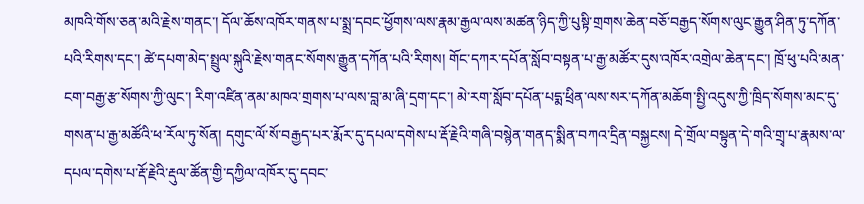མཁའི་གོས་ཅན་མའི་རྗེས་གནང་། དོལ་ཆོས་འཁོར་གནས་པ་སྨྲ་དབང་ཕྱོགས་ལས་རྣམ་རྒྱལ་ལས་མཚན་ཉིད་ཀྱི་པུསྟི་གྲགས་ཆེན་བཅོ་བརྒྱད་སོགས་ལུང་རྒྱུན་ཤིན་ཏུ་དཀོན་པའི་རིགས་དང་། ཚེ་དཔག་མེད་སྤྲུལ་སྐུའི་རྗེས་གནང་སོགས་རྒྱུན་དཀོན་པའི་རིགས། གོང་དཀར་དཔོན་སློབ་བསྟན་པ་རྒྱ་མཚོར་དུས་འཁོར་འགྲེལ་ཆེན་དང་། ཁྲོ་ཕུ་པའི་མན་ངག་བརྒྱ་རྩ་སོགས་ཀྱི་ལུང་། རིག་འཛིན་ནམ་མཁའ་གྲགས་པ་ལས་བླ་མ་ཞི་དྲག་དང་། མེ་རག་སློབ་དཔོན་པདྨ་ཕྲིན་ལས་སར་དཀོན་མཆོག་སྤྱི་འདུས་ཀྱི་ཁྲིད་སོགས་མང་དུ་གསན་པ་རྒྱ་མཚོའི་ཕ་རོལ་ཏུ་སོན། དགུང་ལོ་སོ་བརྒྱད་པར་རྨོར་དུ་དཔལ་དགེས་པ་རྡོ་རྗེའི་གཞི་བསྙེན་གནད་སྨིན་བཀའ་དྲིན་བསྐྱངས། དེ་གྲོལ་བསྟུན་དེ་གའི་གྲྭ་པ་རྣམས་ལ་དཔལ་དགེས་པ་རྡོ་རྗེའི་རྡུལ་ཚོན་གྱི་དཀྱིལ་འཁོར་དུ་དབང་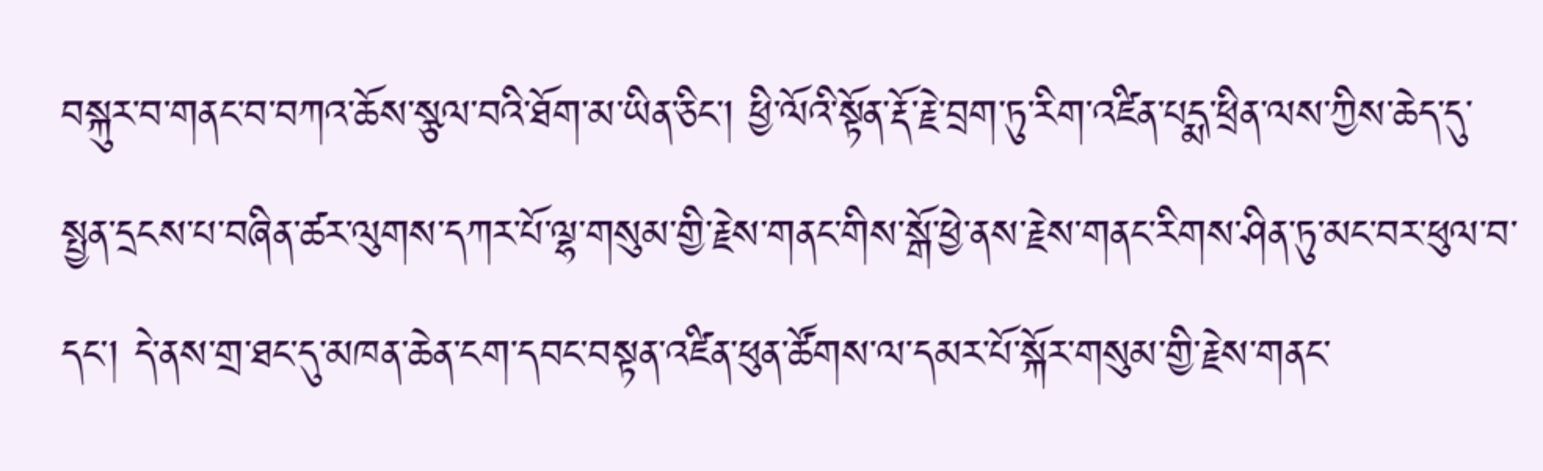བསྐུར་བ་གནང་བ་བཀའ་ཆོས་སྩལ་བའི་ཐོག་མ་ཡིན་ཅིང་། ཕྱི་ལོའི་སྟོན་རྡོ་རྗེ་བྲག་ཏུ་རིག་འཛིན་པདྨ་ཕྲིན་ལས་ཀྱིས་ཆེད་དུ་སྤྱན་དྲངས་པ་བཞིན་ཚར་ལུགས་དཀར་པོ་ལྷ་གསུམ་གྱི་རྗེས་གནང་གིས་སྒོ་ཕྱེ་ནས་རྗེས་གནང་རིགས་ཤིན་ཏུ་མང་བར་ཕུལ་བ་དང་། དེ་ནས་གྲ་ཐང་དུ་མཁན་ཆེན་ངག་དབང་བསྟན་འཛིན་ཕུན་ཚོགས་ལ་དམར་པོ་སྐོར་གསུམ་གྱི་རྗེས་གནང་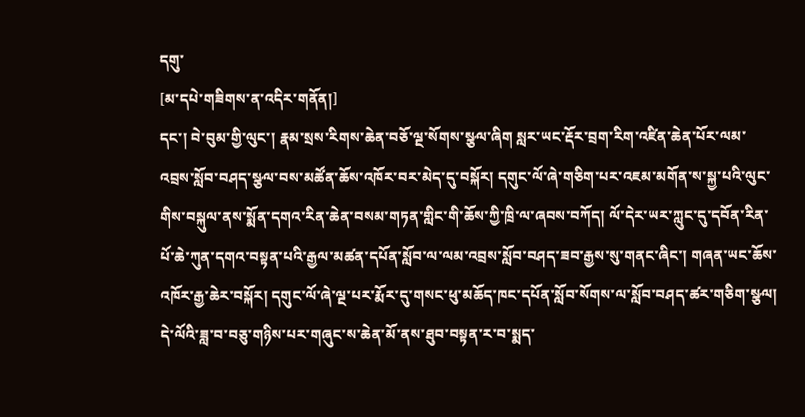དགུ་
[མ་དཔེ་གཟིགས་ན་འདིར་གནོན།]
དང་། བེ་བུམ་གྱི་ལུང་། རྣམ་སྲས་རིགས་ཆེན་བཅོ་ལྔ་སོགས་སྩལ་ཞིག སླར་ཡང་རྡོར་བྲག་རིག་འཛིན་ཆེན་པོར་ལམ་འབྲས་སློབ་བཤད་སྩལ་བས་མཚོན་ཆོས་འཁོར་བར་མེད་དུ་བསྐོར། དགུང་ལོ་ཞེ་གཅིག་པར་འཇམ་མགོན་ས་སྐྱ་པའི་ལུང་གིས་བསྐུལ་ནས་སྨོན་དགའ་རིན་ཆེན་བསམ་གཏན་གླིང་གི་ཆོས་ཀྱི་ཁྲི་ལ་ཞབས་བཀོད། ལོ་དེར་ཡར་ཀླུང་དུ་དབོན་རིན་པོ་ཆེ་ཀུན་དགའ་བསྟན་པའི་རྒྱལ་མཚན་དཔོན་སློབ་ལ་ལམ་འབྲས་སློབ་བཤད་ཟབ་རྒྱས་སུ་གནང་ཞིང་། གཞན་ཡང་ཆོས་འཁོར་རྒྱ་ཆེར་བསྐོར། དགུང་ལོ་ཞེ་ལྔ་པར་རྨོར་དུ་གསང་ཕུ་མཆོད་ཁང་དཔོན་སློབ་སོགས་ལ་སློབ་བཤད་ཚར་གཅིག་སྩལ། དེ་ལོའི་ཟླ་བ་བཅུ་གཉིས་པར་གཞུང་ས་ཆེན་མོ་ནས་ཐུབ་བསྟན་ར་བ་སྨད་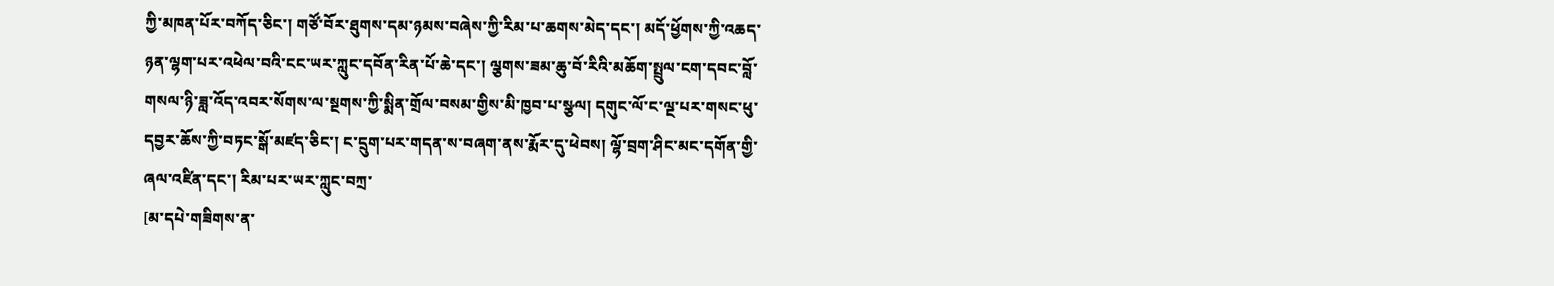ཀྱི་མཁན་པོར་བཀོད་ཅིང་། གཙོ་བོར་ཐུགས་དམ་ཉམས་བཞེས་ཀྱི་རིམ་པ་ཆགས་མེད་དང་། མདོ་ཕྱོགས་ཀྱི་འཆད་ཉན་ལྷག་པར་འཕེལ་བའི་ངང་ཡར་ཀླུང་དབོན་རིན་པོ་ཆེ་དང་། ལྕགས་ཟམ་ཆུ་བོ་རིའི་མཆོག་སྤྲུལ་ངག་དབང་བློ་གསལ་ཉི་ཟླ་འོད་འབར་སོགས་ལ་སྔགས་ཀྱི་སྨིན་གྲོལ་བསམ་གྱིས་མི་ཁྱབ་པ་སྩལ། དགུང་ལོ་ང་ལྔ་པར་གསང་ཕུ་དབྱར་ཆོས་ཀྱི་བཏང་སྒོ་མཛད་ཅིང་། ང་དྲུག་པར་གདན་ས་བཞག་ནས་རྨོར་དུ་ཕེབས། ལྷོ་བྲག་ཤིང་མང་དགོན་གྱི་ཞལ་འཛིན་དང་། རིམ་པར་ཡར་ཀླུང་བཀྲ་
[མ་དཔེ་གཟིགས་ན་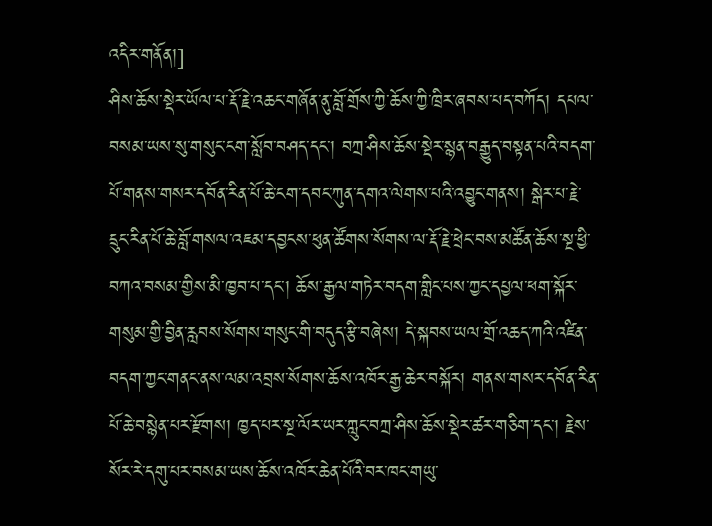འདིར་གནོན།]
ཤིས་ཆོས་སྡེར་ཡོལ་པ་རྡོ་རྗེ་འཆང་གཞོན་ནུ་བློ་གྲོས་ཀྱི་ཆོས་ཀྱི་ཁྲིར་ཞབས་པད་བཀོད། དཔལ་བསམ་ཡས་སུ་གསུང་ངག་སློབ་བཤད་དང་། བཀྲ་ཤིས་ཆོས་སྡེར་སྙན་བརྒྱུད་བསྟན་པའི་བདག་པོ་གནས་གསར་དབོན་རིན་པོ་ཆེ་ངག་དབང་ཀུན་དགའ་ལེགས་པའི་འབྱུང་གནས། སྒེར་པ་རྗེ་དྲུང་རིན་པོ་ཆེ་བློ་གསལ་འཇམ་དབྱངས་ཕུན་ཚོགས་སོགས་ལ་རྡོ་རྗེ་ཕྲེང་བས་མཚོན་ཆོས་སྔ་ཕྱི་བཀའ་བསམ་གྱིས་མི་ཁྱབ་པ་དང་། ཆོས་རྒྱལ་གཏེར་བདག་གླིང་པས་ཀྱང་དཔྱལ་ཕག་སྐོར་གསུམ་གྱི་བྱིན་རླབས་སོགས་གསུང་གི་བདུད་རྩི་བཞེས། དེ་སྐབས་ཡལ་གྲོ་འཆད་ཀའི་འཛིན་བདག་ཀྱང་གནང་ནས་ལམ་འབྲས་སོགས་ཆོས་འཁོར་རྒྱ་ཆེར་བསྐོར། གནས་གསར་དབོན་རིན་པོ་ཆེ་བསྙེན་པར་རྫོགས། ཁྱད་པར་སྔ་ལོར་ཡར་ཀླུང་བཀྲ་ཤིས་ཆོས་སྡེར་ཚར་གཅིག་དང་། རྗེས་སོར་རེ་དགུ་པར་བསམ་ཡས་ཆོས་འཁོར་ཆེན་པོའི་བར་ཁང་གཡུ་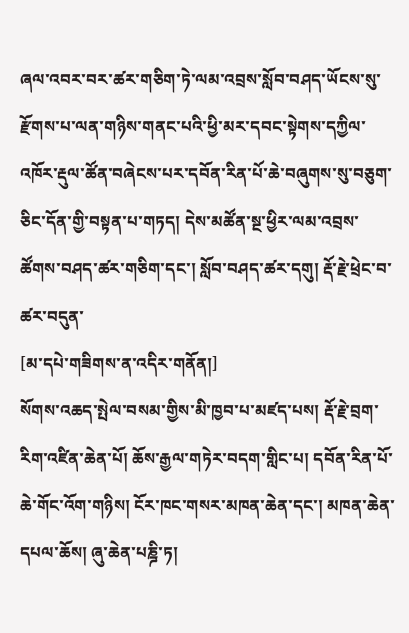ཞལ་འབར་བར་ཚར་གཅིག་ཏེ་ལམ་འབྲས་སློབ་བཤད་ཡོངས་སུ་རྫོགས་པ་ལན་གཉིས་གནང་པའི་ཕྱི་མར་དབང་སྟེགས་དཀྱིལ་འཁོར་རྡུལ་ཚོན་བཞེངས་པར་དབོན་རིན་པོ་ཆེ་བཞུགས་སུ་བཅུག་ཅིང་དོན་གྱི་བསྟན་པ་གཏད། དེས་མཚོན་སྔ་ཕྱིར་ལམ་འབྲས་ཚོགས་བཤད་ཚར་གཅིག་དང་། སློབ་བཤད་ཚར་དགུ། རྡོ་རྗེ་ཕྲེང་བ་ཚར་བདུན་
[མ་དཔེ་གཟིགས་ན་འདིར་གནོན།]
སོགས་འཆད་སྤེལ་བསམ་གྱིས་མི་ཁྱབ་པ་མཛད་པས། རྡོ་རྗེ་བྲག་རིག་འཛིན་ཆེན་པོ། ཆོས་རྒྱལ་གཏེར་བདག་གླིང་པ། དབོན་རིན་པོ་ཆེ་གོང་འོག་གཉིས། ངོར་ཁང་གསར་མཁན་ཆེན་དང་། མཁན་ཆེན་དཔལ་ཆོས། ཞུ་ཆེན་པཎྜི་ཏ།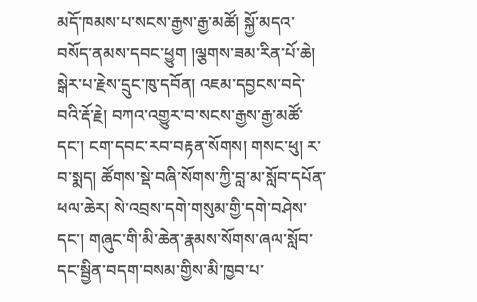མདོ་ཁམས་པ་སངས་རྒྱས་རྒྱ་མཚོ། སྐྱོ་མདའ་བསོད་ནམས་དབང་ཕྱུག །ལྕགས་ཟམ་རིན་པོ་ཆེ། སྒེར་པ་རྗེས་དྲུང་ཁུ་དབོན། འཇམ་དབྱངས་བདེ་བའི་རྡོ་རྗེ། བཀའ་འགྱུར་བ་སངས་རྒྱས་རྒྱ་མཚོ་དང་། ངག་དབང་རབ་བརྟན་སོགས། གསང་ཕུ། ར་བ་སྨད། ཚོགས་སྡེ་བཞི་སོགས་ཀྱི་བླ་མ་སློབ་དཔོན་ཕལ་ཆེར། སེ་འབྲས་དགེ་གསུམ་གྱི་དགེ་བཤེས་དང་། གཞུང་གི་མི་ཆེན་རྣམས་སོགས་ཞལ་སློབ་དང་སྦྱིན་བདག་བསམ་གྱིས་མི་ཁྱབ་པ་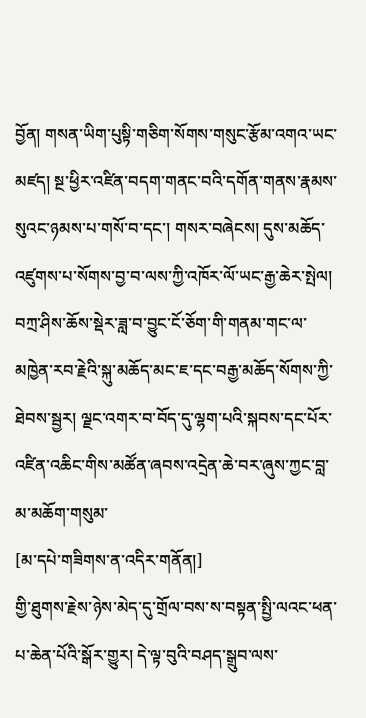བྱོན། གསན་ཡིག་པུསྟི་གཅིག་སོགས་གསུང་རྩོམ་འགའ་ཡང་མཛད། སྔ་ཕྱིར་འཛིན་བདག་གནང་བའི་དགོན་གནས་རྣམས་སུའང་ཉམས་པ་གསོ་བ་དང་། གསར་བཞེངས། དུས་མཆོད་འཛུགས་པ་སོགས་བྱ་བ་ལས་ཀྱི་འཁོར་ལོ་ཡང་རྒྱ་ཆེར་སྤེལ། བཀྲ་ཤིས་ཆོས་སྡེར་ཟླ་བ་བྱུང་ངོ་ཅོག་གི་གནམ་གང་ལ་མཁྱེན་རབ་རྗེའི་སྐུ་མཆོད་མང་ཇ་དང་བརྒྱ་མཆོད་སོགས་ཀྱི་ཐེབས་སྦྱར། ལྗང་འགར་བ་བོད་དུ་ལྷག་པའི་སྐབས་དང་པོར་འཛིན་འཆིང་གིས་མཚོན་ཞབས་འདྲེན་ཆེ་བར་ཞུས་ཀྱང་བླ་མ་མཆོག་གསུམ་
[མ་དཔེ་གཟིགས་ན་འདིར་གནོན།]
གྱི་ཐུགས་རྗེས་ཉེས་མེད་དུ་གྲོལ་བས་ས་བསྟན་སྤྱི་ལའང་ཕན་པ་ཆེན་པོའི་སྒོར་གྱུར། དེ་ལྟ་བུའི་བཤད་སྒྲུབ་ལས་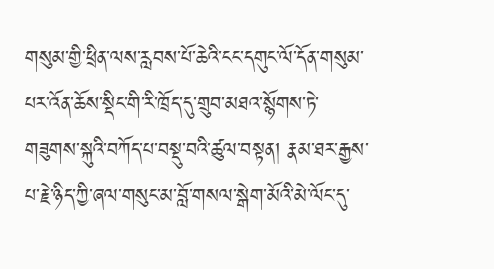གསུམ་གྱི་ཕྲིན་ལས་རླབས་པོ་ཆེའི་ངང་དགུང་ལོ་དོན་གསུམ་པར་འོན་ཆོས་སྡིང་གི་རི་ཁྲོད་དུ་གྲུབ་མཐའ་སྙོགས་ཏེ་གཟུགས་སྐུའི་བཀོད་པ་བསྡུ་བའི་ཚུལ་བསྟན། རྣམ་ཐར་རྒྱས་པ་རྗེ་ཉིད་ཀྱི་ཞལ་གསུང་མ་བློ་གསལ་སྒེག་མོའི་མེ་ལོང་དུ་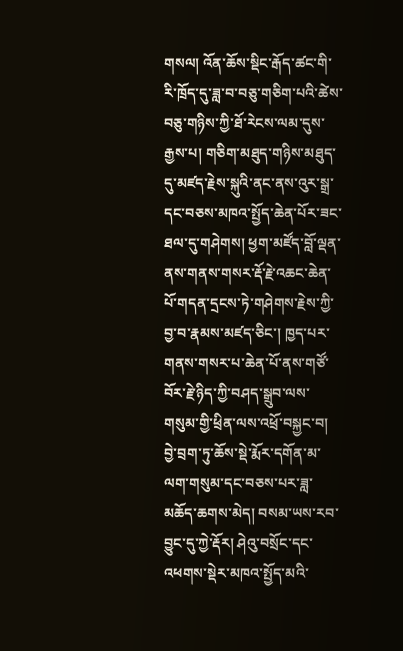གསལ། འོན་ཆོས་སྡིང་རྒོད་ཚང་གི་རི་ཁྲོད་དུ་ཟླ་བ་བཅུ་གཅིག་པའི་ཚེས་བཅུ་གཉིས་ཀྱི་ཐོ་རེངས་ལམ་དུས་རྒྱས་པ། གཅིག་མཐུད་གཉིས་མཐུད་དུ་མཛད་རྗེས་སྐུའི་ནང་ནས་འུར་སྒྲ་དང་བཅས་མཁའ་སྤྱོད་ཆེན་པོར་ཟང་ཐལ་དུ་གཤེགས། ཕྱག་མཛོད་བློ་ལྡན་ནས་གནས་གསར་རྡོ་རྗེ་འཆང་ཆེན་པོ་གདན་དྲངས་ཏེ་གཤེགས་རྗེས་ཀྱི་བྱ་བ་རྣམས་མཛད་ཅིང་། ཁྱད་པར་གནས་གསར་པ་ཆེན་པོ་ནས་གཙོ་བོར་རྗེ་ཉིད་ཀྱི་བཤད་སྒྲུབ་ལས་གསུམ་གྱི་ཕྲིན་ལས་འཕྲོ་བསྐྱང་བ། བྱེ་བྲག་ཏུ་ཆོས་སྡེ་རྨོར་དགོན་མ་ལག་གསུམ་དང་བཅས་པར་ཟླ་མཆོད་ཆགས་མེད། བསམ་ཡས་རབ་བྱུང་དུ་ཀྱེ་རྡོར། ཤེའུ་བསྲོང་དང་འཕགས་སྡེར་མཁའ་སྤྱོད་མའི་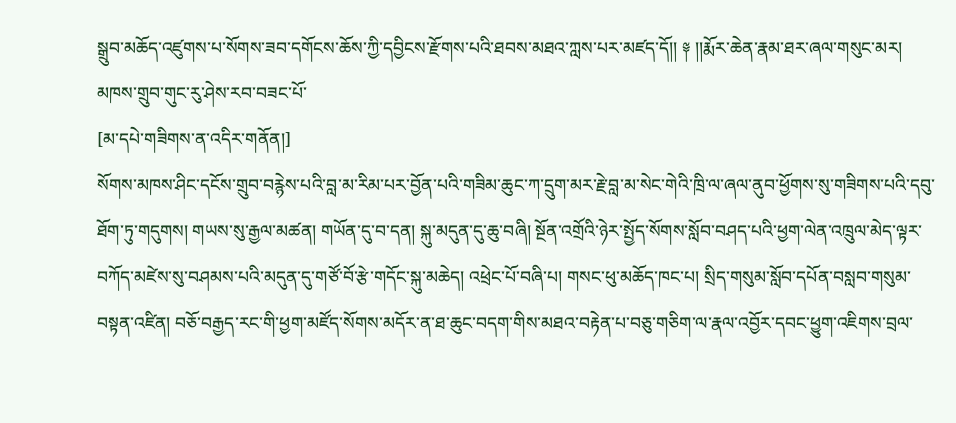སྒྲུབ་མཆོད་འཛུགས་པ་སོགས་ཟབ་དགོངས་ཆོས་ཀྱི་དབྱིངས་རྫོགས་པའི་ཐབས་མཐའ་ཀླས་པར་མཛད་དོ།། ༈ །།རྨོར་ཆེན་རྣམ་ཐར་ཞལ་གསུང་མར། མཁས་གྲུབ་གུང་རུ་ཤེས་རབ་བཟང་པོ་
[མ་དཔེ་གཟིགས་ན་འདིར་གནོན།]
སོགས་མཁས་ཤིང་དངོས་གྲུབ་བརྙེས་པའི་བླ་མ་རིམ་པར་བྱོན་པའི་གཟིམ་ཆུང་ཀ་དྲུག་མར་རྗེ་བླ་མ་སེང་གེའི་ཁྲི་ལ་ཞལ་ནུབ་ཕྱོགས་སུ་གཟིགས་པའི་དབུ་ཐོག་ཏུ་གདུགས། གཡས་སུ་རྒྱལ་མཚན། གཡོན་དུ་བ་དན། སྐུ་མདུན་དུ་ཆུ་བཞི། སྔོན་འགྲོའི་ཉེར་སྤྱོད་སོགས་སློབ་བཤད་པའི་ཕྱག་ལེན་འཁྲུལ་མེད་ལྟར་བཀོད་མཛེས་སུ་བཤམས་པའི་མདུན་དུ་གཙོ་བོ་རྩེ་གདོང་སྐུ་མཆེད། འཕྲེང་པོ་བཞི་པ། གསང་ཕུ་མཆོད་ཁང་པ། སྲིད་གསུམ་སློབ་དཔོན་བསླབ་གསུམ་བསྟན་འཛིན། བཅོ་བརྒྱད་རང་གི་ཕྱག་མཛོད་སོགས་མདོར་ན་ཐ་ཆུང་བདག་གིས་མཐའ་བརྟེན་པ་བཅུ་གཅིག་ལ་རྣལ་འབྱོར་དབང་ཕྱུག་འཇིགས་བྲལ་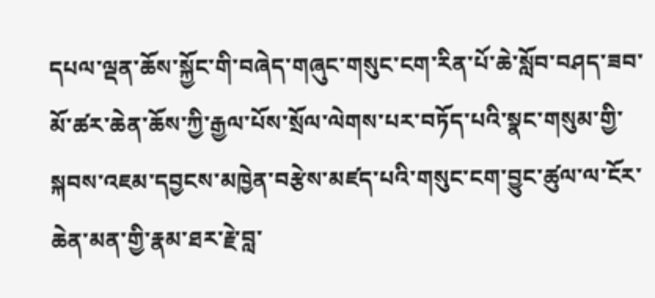དཔལ་ལྡན་ཆོས་སྐྱོང་གི་བཞེད་གཞུང་གསུང་ངག་རིན་པོ་ཆེ་སློབ་བཤད་ཟབ་མོ་ཚར་ཆེན་ཆོས་ཀྱི་རྒྱལ་པོས་སྲོལ་ལེགས་པར་བཏོད་པའི་སྣང་གསུམ་གྱི་སྐབས་འཇམ་དབྱངས་མཁྱེན་བརྩེས་མཛད་པའི་གསུང་ངག་བྱུང་ཚུལ་ལ་ངོར་ཆེན་མན་གྱི་རྣམ་ཐར་རྗེ་བླ་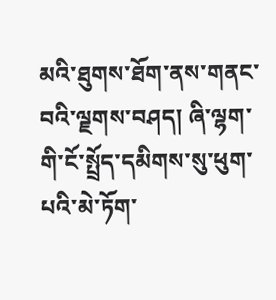མའི་ཐུགས་ཐོག་ནས་གནང་བའི་ལྗགས་བཤད། ཞི་ལྷག་གི་ངོ་སྤྲོད་དམིགས་སུ་ཕུག་པའི་མེ་ཏོག་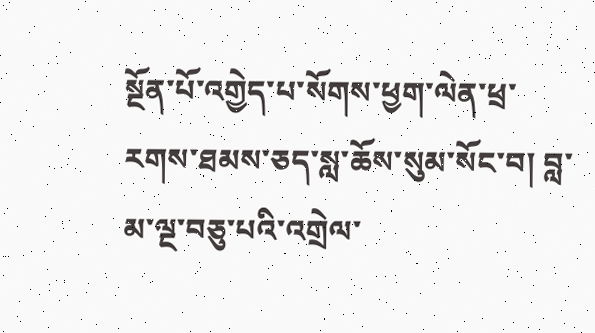སྔོན་པོ་འགྱེད་པ་སོགས་ཕྱག་ལེན་ཕྲ་རགས་ཐམས་ཅད་སླ་ཆོས་སུམ་སོང་བ། བླ་མ་ལྔ་བཅུ་པའི་འགྲེལ་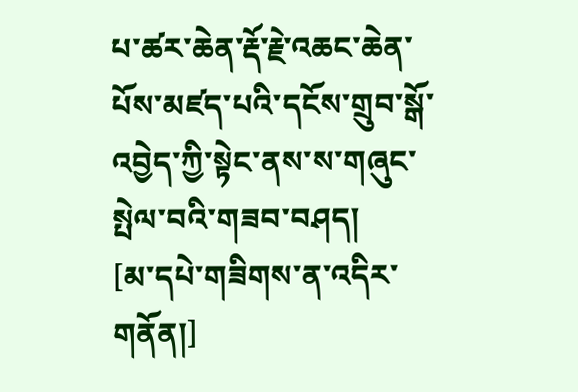པ་ཚར་ཆེན་རྡོ་རྗེ་འཆང་ཆེན་པོས་མཛད་པའི་དངོས་གྲུབ་སྒོ་འབྱེད་ཀྱི་སྟེང་ནས་ས་གཞུང་སྤེལ་བའི་གཟབ་བཤད།
[མ་དཔེ་གཟིགས་ན་འདིར་གནོན།]